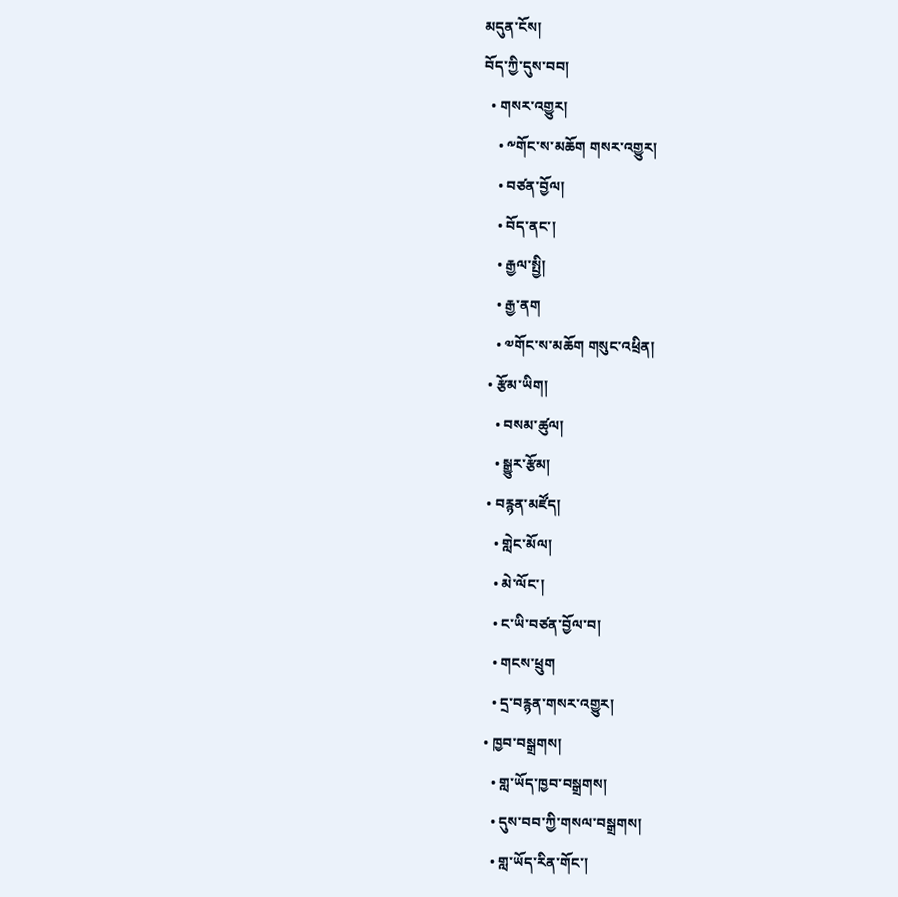མདུན་ངོས།
བོད་ཀྱི་དུས་བབ།
  • གསར་འགྱུར།
    • ༸གོང་ས་མཆོག གསར་འགྱུར།
    • བཙན་བྱོལ།
    • བོད་ནང་།
    • རྒྱལ་སྤྱི།
    • རྒྱ་ནག
    • ༧གོང་ས་མཆོག གསུང་འཕྲིན།
  • རྩོམ་ཡིག།
    • བསམ་ཚུལ།
    • སྒྱུར་རྩོམ།
  • བརྙན་མཛོད།
    • གླེང་མོལ།
    • མེ་ལོང་།
    • ང་ཡི་བཙན་བྱོལ་བ།
    • གངས་ཕྲུག
    • དྲ་བརྙན་གསར་འགྱུར།
  • ཁྱབ་བསྒྲགས།
    • གླ་ཡོད་ཁྱབ་བསྒྲགས།
    • དུས་བབ་ཀྱི་གསལ་བསྒྲགས།
    • གླ་ཡོད་རིན་གོང་།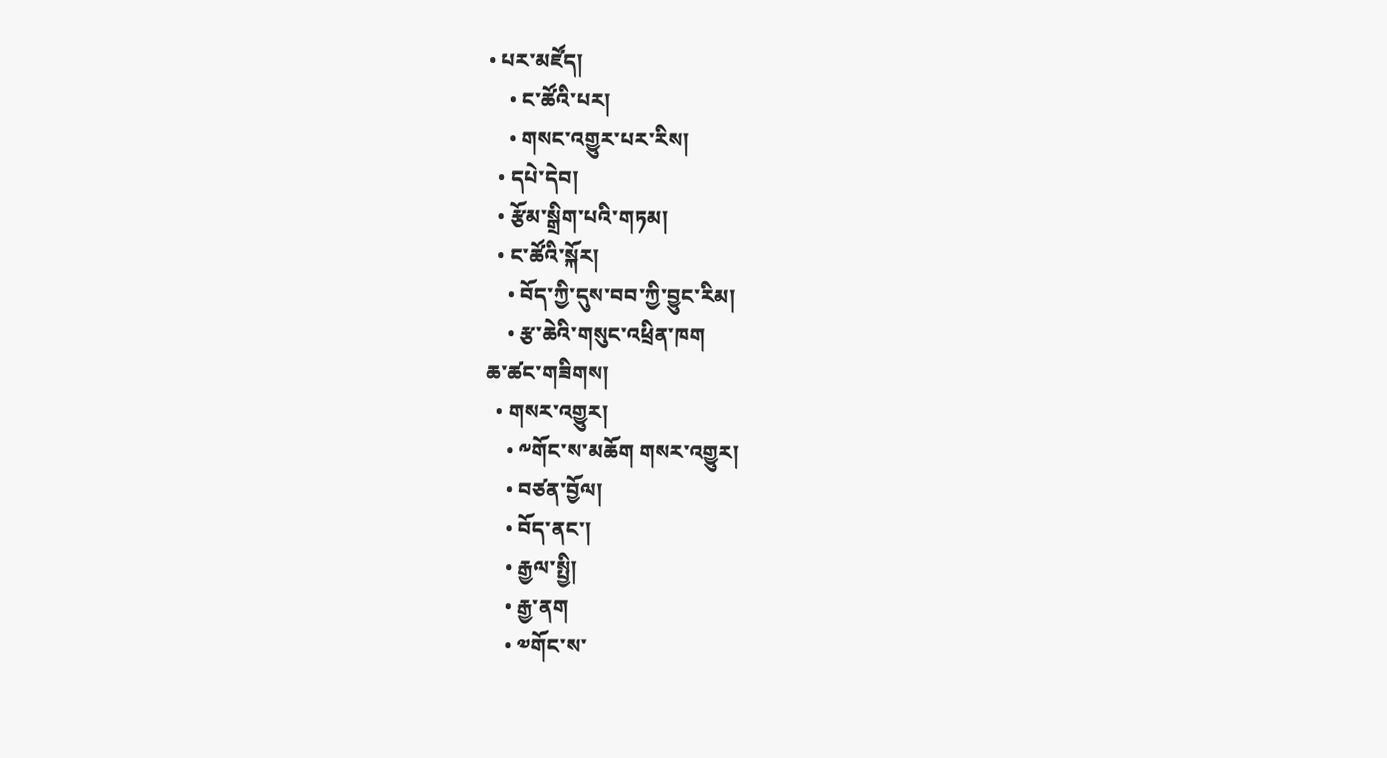• པར་མཛོད།
    • ང་ཚོའི་པར།
    • གསང་འགྱུར་པར་རིས།
  • དཔེ་དེབ།
  • རྩོམ་སྒྲིག་པའི་གཏམ།
  • ང་ཚོའི་སྐོར།
    • བོད་ཀྱི་དུས་བབ་ཀྱི་བྱུང་རིམ།
    • རྩ་ཆེའི་གསུང་འཕྲིན་ཁག
ཆ་ཚང་གཟིགས།
  • གསར་འགྱུར།
    • ༸གོང་ས་མཆོག གསར་འགྱུར།
    • བཙན་བྱོལ།
    • བོད་ནང་།
    • རྒྱལ་སྤྱི།
    • རྒྱ་ནག
    • ༧གོང་ས་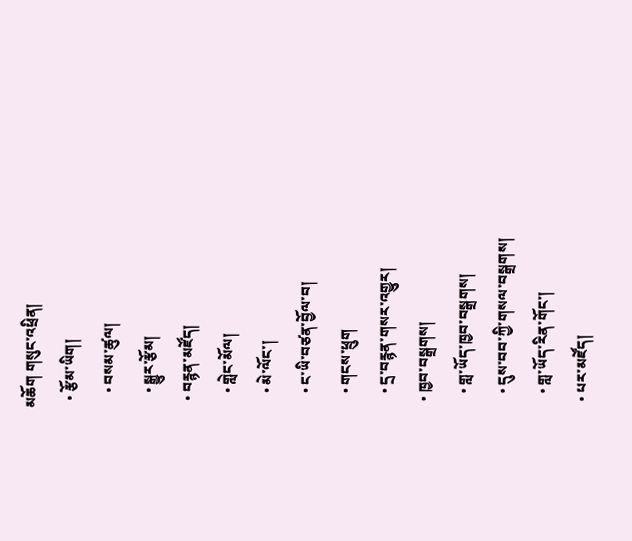མཆོག གསུང་འཕྲིན།
  • རྩོམ་ཡིག།
    • བསམ་ཚུལ།
    • སྒྱུར་རྩོམ།
  • བརྙན་མཛོད།
    • གླེང་མོལ།
    • མེ་ལོང་།
    • ང་ཡི་བཙན་བྱོལ་བ།
    • གངས་ཕྲུག
    • དྲ་བརྙན་གསར་འགྱུར།
  • ཁྱབ་བསྒྲགས།
    • གླ་ཡོད་ཁྱབ་བསྒྲགས།
    • དུས་བབ་ཀྱི་གསལ་བསྒྲགས།
    • གླ་ཡོད་རིན་གོང་།
  • པར་མཛོད།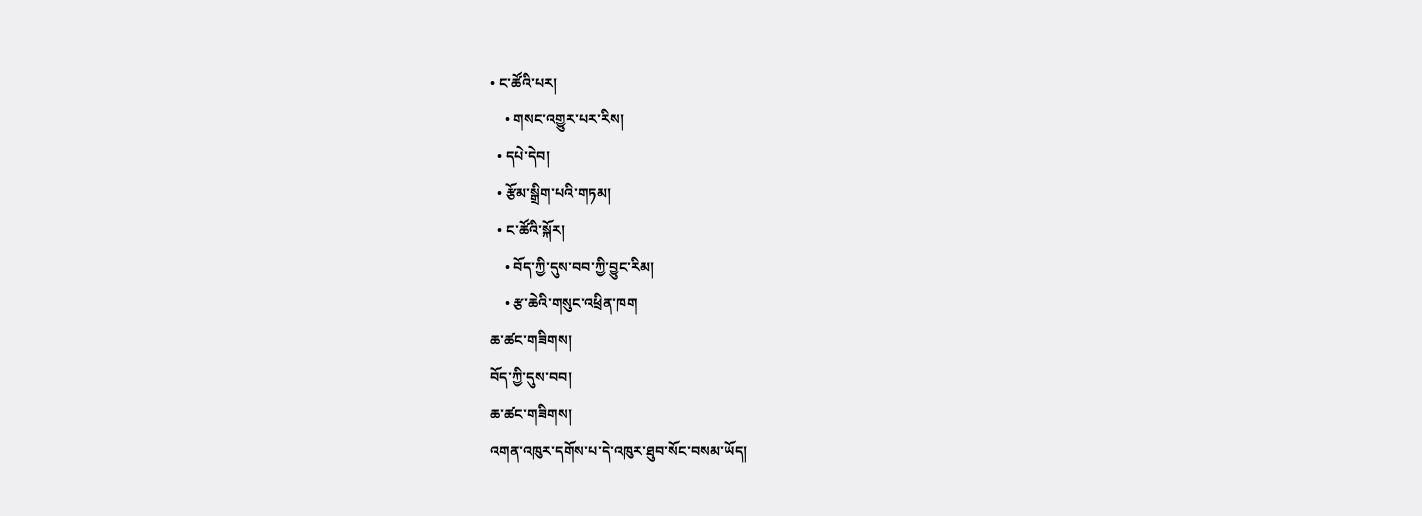• ང་ཚོའི་པར།
    • གསང་འགྱུར་པར་རིས།
  • དཔེ་དེབ།
  • རྩོམ་སྒྲིག་པའི་གཏམ།
  • ང་ཚོའི་སྐོར།
    • བོད་ཀྱི་དུས་བབ་ཀྱི་བྱུང་རིམ།
    • རྩ་ཆེའི་གསུང་འཕྲིན་ཁག
ཆ་ཚང་གཟིགས།
བོད་ཀྱི་དུས་བབ།
ཆ་ཚང་གཟིགས།
འགན་འཁུར་དགོས་པ་དེ་འཁུར་ཐུབ་སོང་བསམ་ཡོད།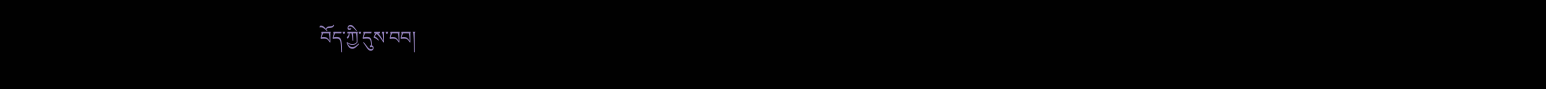བོད་ཀྱི་དུས་བབ།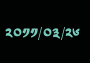༢༠༡༡/༠༣/༢༦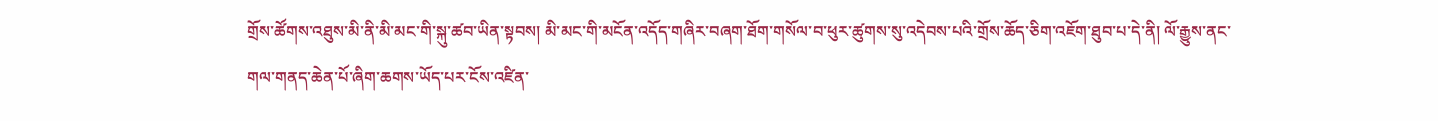གྲོས་ཚོགས་འཐུས་མི་ནི་མི་མང་གི་སྐུ་ཚབ་ཡིན་སྟབས། མི་མང་གི་མངོན་འདོད་གཞིར་བཞག་ཐོག་གསོལ་བ་ཕུར་ཚུགས་སུ་འདེབས་པའི་གྲོས་ཆོད་ཅིག་འཇོག་ཐུབ་པ་དེ་ནི། ལོ་རྒྱུས་ནང་གལ་གནད་ཆེན་པོ་ཞིག་ཆགས་ཡོད་པར་ངོས་འཛིན་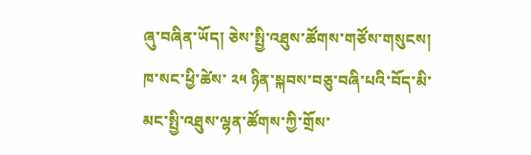ཞུ་བཞིན་ཡོད། ཅེས་སྤྱི་འཐུས་ཚོགས་གཙོས་གསུངས།
ཁ་སང་ཕྱི་ཚེས་ ༢༥ ཉིན་སྐབས་བཅུ་བཞི་པའི་བོད་མི་མང་སྤྱི་འཐུས་ལྷན་ཚོགས་ཀྱི་གྲོས་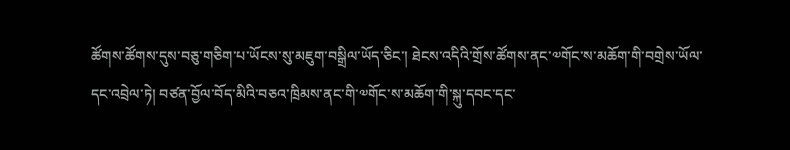ཚོགས་ཚོགས་དུས་བཅུ་གཅིག་པ་ཡོངས་སུ་མཇུག་བསྒྲིལ་ཡོད་ཅིང་། ཐེངས་འདིའི་གྲོས་ཚོགས་ནང་༧གོང་ས་མཆོག་གི་བགྲེས་ཡོལ་དང་འབྲེལ་ཏེ། བཙན་བྱོལ་བོད་མིའི་བཅའ་ཁྲིམས་ནང་གི་༧གོང་ས་མཆོག་གི་སྐུ་དབང་དང་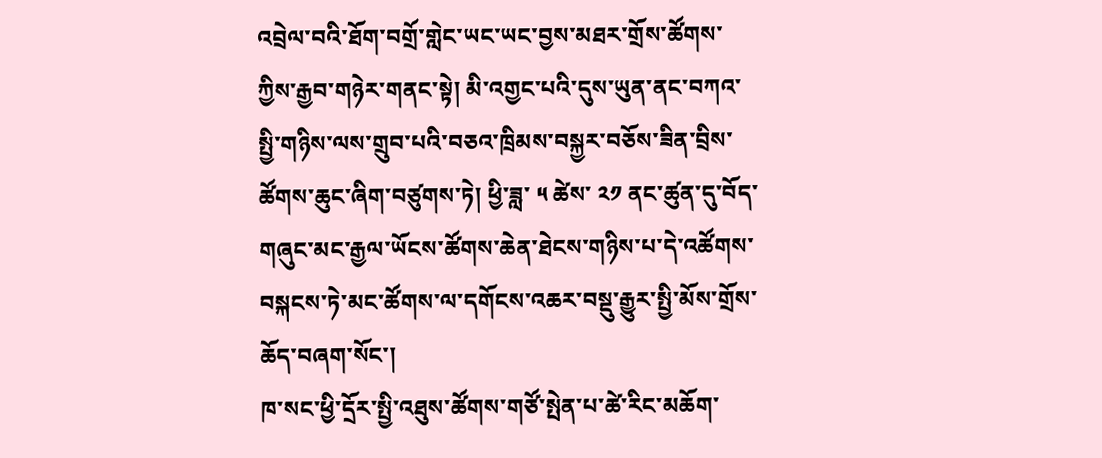འབྲེལ་བའི་ཐོག་བགྲོ་གླེང་ཡང་ཡང་བྱས་མཐར་གྲོས་ཚོགས་ཀྱིས་རྒྱབ་གཉེར་གནང་སྟེ། མི་འགྱང་པའི་དུས་ཡུན་ནང་བཀའ་སྤྱི་གཉིས་ལས་གྲུབ་པའི་བཅའ་ཁྲིམས་བསྐྱར་བཅོས་ཟིན་བྲིས་ཚོགས་ཆུང་ཞིག་བཙུགས་ཏེ། ཕྱི་ཟླ་ ༥ ཚེས་ ༢༡ ནང་ཚུན་དུ་བོད་གཞུང་མང་རྒྱལ་ཡོངས་ཚོགས་ཆེན་ཐེངས་གཉིས་པ་དེ་འཚོགས་བསྐངས་ཏེ་མང་ཚོགས་ལ་དགོངས་འཆར་བསྡུ་རྒྱུར་སྤྱི་མོས་གྲོས་ཆོད་བཞག་སོང་།
ཁ་སང་ཕྱི་དྲོར་སྤྱི་འཐུས་ཚོགས་གཙོ་སྤེན་པ་ཚེ་རིང་མཆོག་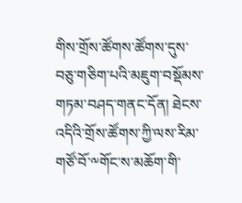གིས་གྲོས་ཚོགས་ཚོགས་དུས་བཅུ་གཅིག་པའི་མཇུག་བསྡོམས་གཏམ་བཤད་གནང་དོན། ཐེངས་འདིའི་གྲོས་ཚོགས་ཀྱི་ལས་རིམ་གཙོ་བོ་༸གོང་ས་མཆོག་གི་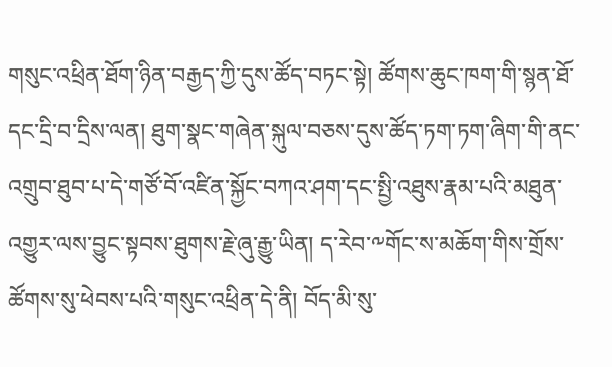གསུང་འཕྲིན་ཐོག་ཉིན་བརྒྱད་ཀྱི་དུས་ཚོད་བཏང་སྟེ། ཚོགས་ཆུང་ཁག་གི་སྙན་ཐོ་དང་དྲི་བ་དྲིས་ལན། ཐུག་སྣང་གཞེན་སྐུལ་བཅས་དུས་ཚོད་ཏག་ཏག་ཞིག་གི་ནང་འགྲུབ་ཐུབ་པ་དེ་གཙོ་བོ་འཛིན་སྐྱོང་བཀའ་ཤག་དང་སྤྱི་འཐུས་རྣམ་པའི་མཐུན་འགྱུར་ལས་བྱུང་སྟབས་ཐུགས་རྗེ་ཞུ་རྒྱུ་ཡིན། ད་རེབ་༸གོང་ས་མཆོག་གིས་གྲོས་ཚོགས་སུ་ཕེབས་པའི་གསུང་འཕྲིན་དེ་ནི། བོད་མི་སུ་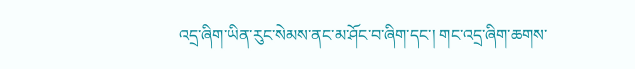འདྲ་ཞིག་ཡིན་རུང་སེམས་ནང་མ་ཤོང་བ་ཞིག་དང་། གང་འདྲ་ཞིག་ཆགས་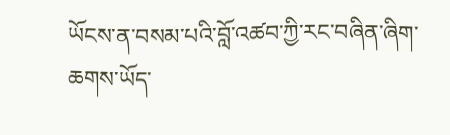ཡོངས་ན་བསམ་པའི་བློ་འཚབ་ཀྱི་རང་བཞིན་ཞིག་ཆགས་ཡོད་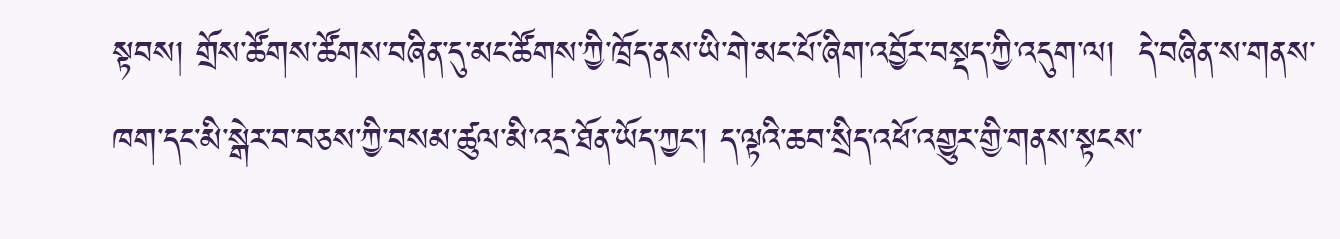སྟབས། གྲོས་ཚོགས་ཚོགས་བཞིན་དུ་མང་ཚོགས་ཀྱི་ཁྲོད་ནས་ཡི་གེ་མང་པོ་ཞིག་འབྱོར་བསྡད་ཀྱི་འདུག་ལ།  དེ་བཞིན་ས་གནས་ཁག་དང་མི་སྒེར་བ་བཅས་ཀྱི་བསམ་ཚུལ་མི་འདྲ་ཐོན་ཡོད་ཀྱང་། ད་ལྟའི་ཆབ་སྲིད་འཕོ་འགྱུར་གྱི་གནས་སྟངས་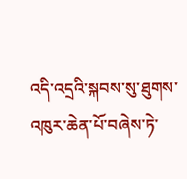འདི་འདྲའི་སྐབས་སུ་ཐུགས་འཁུར་ཆེན་པོ་བཞེས་ཏེ་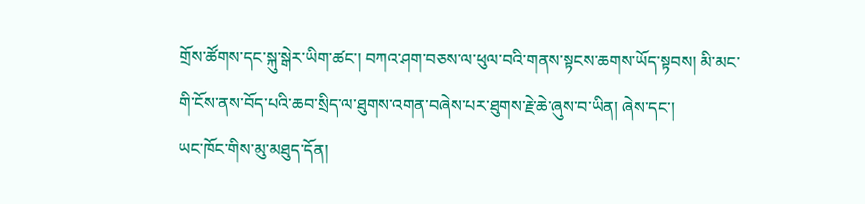གྲོས་ཚོགས་དང་སྐུ་སྒེར་ཡིག་ཚང་། བཀའ་ཤག་བཅས་ལ་ཕུལ་བའི་གནས་སྟངས་ཆགས་ཡོད་སྟབས། མི་མང་གི་ངོས་ནས་བོད་པའི་ཆབ་སྲིད་ལ་ཐུགས་འགན་བཞེས་པར་ཐུགས་རྗེ་ཆེ་ཞུས་བ་ཡིན། ཞེས་དང་།
ཡང་ཁོང་གིས་མུ་མཐུད་དོན།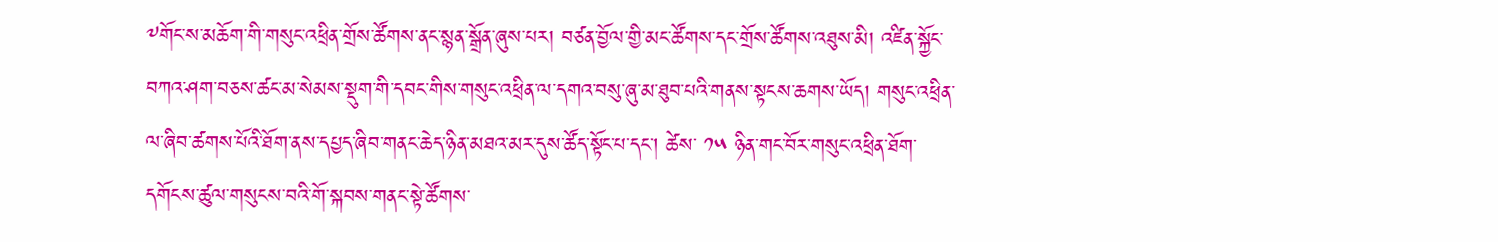༸གོང་ས་མཆོག་གི་གསུང་འཕྲིན་གྲོས་ཚོགས་ནང་སྙན་སྒྲོན་ཞུས་པར། བཙན་བྱོལ་གྱི་མང་ཚོགས་དང་གྲོས་ཚོགས་འཐུས་མི། འཛིན་སྐྱོང་བཀའ་ཤག་བཅས་ཚང་མ་སེམས་སྡུག་གི་དབང་གིས་གསུང་འཕྲིན་ལ་དགའ་བསུ་ཞུ་མ་ཐུབ་པའི་གནས་སྟངས་ཆགས་ཡོད། གསུང་འཕྲིན་ལ་ཞིབ་ཚགས་པོའི་ཐོག་ནས་དཔྱད་ཞིབ་གནང་ཆེད་ཉིན་མཐའ་མར་དུས་ཚོད་སྟོང་པ་དང་། ཚེས་ ༡༥ ཉིན་གང་བོར་གསུང་འཕྲིན་ཐོག་དགོངས་ཚུལ་གསུངས་བའི་གོ་སྐབས་གནང་སྟེ་ཚོགས་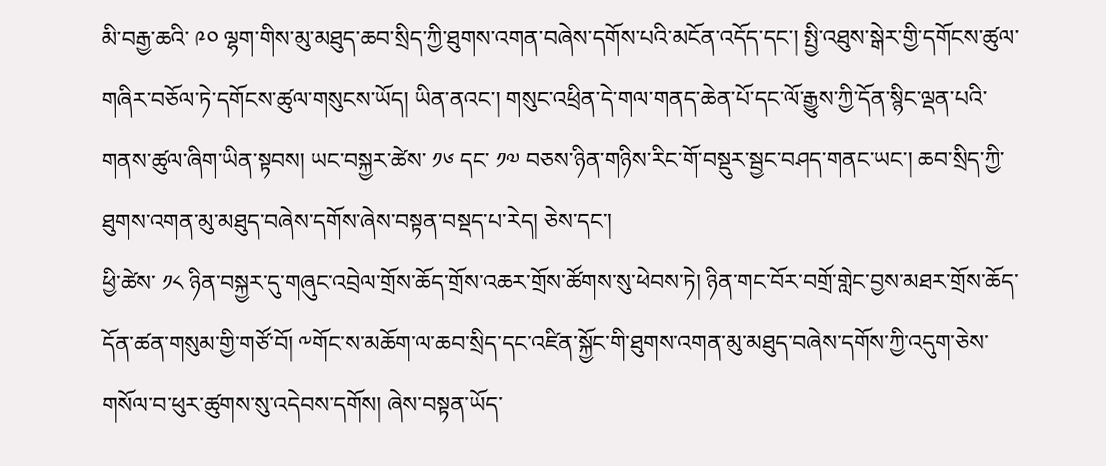མི་བརྒྱ་ཆའི་ ༩༠ ལྷག་གིས་མུ་མཐུད་ཆབ་སྲིད་ཀྱི་ཐུགས་འགན་བཞེས་དགོས་པའི་མངོན་འདོད་དང་། སྤྱི་འཐུས་སྒེར་གྱི་དགོངས་ཚུལ་གཞིར་བཅོལ་ཏེ་དགོངས་ཚུལ་གསུངས་ཡོད། ཡིན་ནའང་། གསུང་འཕྲིན་དེ་གལ་གནད་ཆེན་པོ་དང་ལོ་རྒྱུས་ཀྱི་དོན་སྙིང་ལྡན་པའི་གནས་ཚུལ་ཞིག་ཡིན་སྟབས། ཡང་བསྐྱར་ཚེས་ ༡༦ དང་ ༡༧ བཅས་ཉིན་གཉིས་རིང་གོ་བསྡུར་སྦྱང་བཤད་གནང་ཡང་། ཆབ་སྲིད་ཀྱི་ཐུགས་འགན་མུ་མཐུད་བཞེས་དགོས་ཞེས་བསྟན་བསྡད་པ་རེད། ཅེས་དང་།
ཕྱི་ཚེས་ ༡༨ ཉིན་བསྐྱར་དུ་གཞུང་འབྲེལ་གྲོས་ཆོད་གྲོས་འཆར་གྲོས་ཚོགས་སུ་ཕེབས་ཏེ། ཉིན་གང་བོར་བགྲོ་གླེང་བྱས་མཐར་གྲོས་ཆོད་དོན་ཚན་གསུམ་གྱི་གཙོ་བོ། ༸གོང་ས་མཆོག་ལ་ཆབ་སྲིད་དང་འཛིན་སྐྱོང་གི་ཐུགས་འགན་མུ་མཐུད་བཞེས་དགོས་ཀྱི་འདུག་ཅེས་གསོལ་བ་ཕུར་ཚུགས་སུ་འདེབས་དགོས། ཞེས་བསྟན་ཡོད་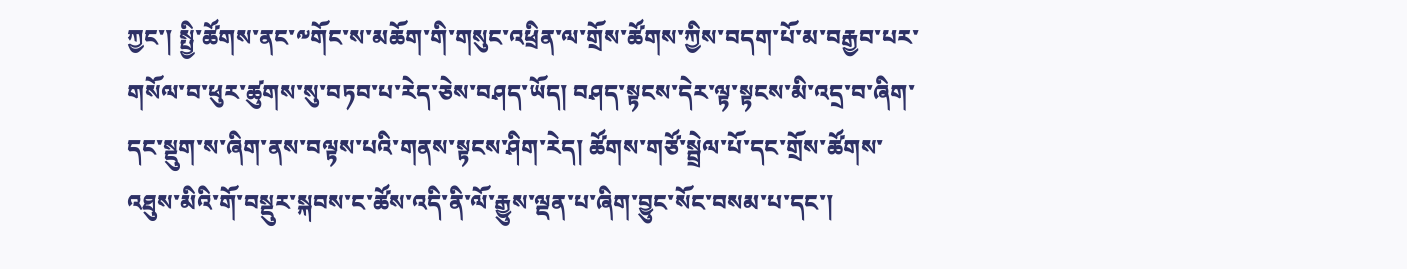ཀྱང་། སྤྱི་ཚོགས་ནང་༸གོང་ས་མཆོག་གི་གསུང་འཕྲིན་ལ་གྲོས་ཚོགས་ཀྱིས་བདག་པོ་མ་བརྒྱབ་པར་གསོལ་བ་ཕུར་ཚུགས་སུ་བཏབ་པ་རེད་ཅེས་བཤད་ཡོད། བཤད་སྟངས་དེར་ལྟ་སྟངས་མི་འདྲ་བ་ཞིག་དང་སྡུག་ས་ཞིག་ནས་བལྟས་པའི་གནས་སྟངས་ཤིག་རེད། ཚོགས་གཙོ་སྦྲེལ་པོ་དང་གྲོས་ཚོགས་འཐུས་མིའི་གོ་བསྡུར་སྐབས་ང་ཚོས་འདི་ནི་ལོ་རྒྱུས་ལྡན་པ་ཞིག་བྱུང་སོང་བསམ་པ་དང་།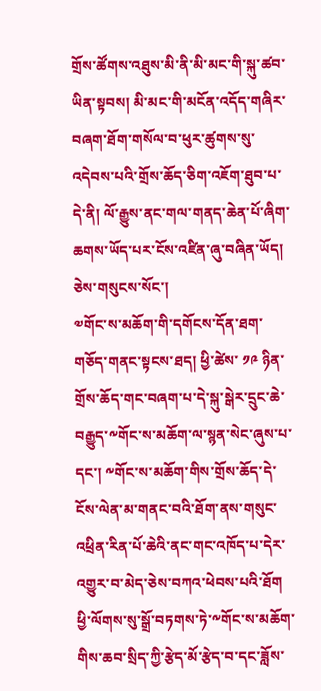གྲོས་ཚོགས་འཐུས་མི་ནི་མི་མང་གི་སྐུ་ཚབ་ཡིན་སྟབས། མི་མང་གི་མངོན་འདོད་གཞིར་བཞག་ཐོག་གསོལ་བ་ཕུར་ཚུགས་སུ་འདེབས་པའི་གྲོས་ཆོད་ཅིག་འཇོག་ཐུབ་པ་དེ་ནི། ལོ་རྒྱུས་ནང་གལ་གནད་ཆེན་པོ་ཞིག་ཆགས་ཡོད་པར་ངོས་འཛིན་ཞུ་བཞིན་ཡོད། ཅེས་གསུངས་སོང་།
༧གོང་ས་མཆོག་གི་དགོངས་དོན་ཐག་གཅོད་གནང་སྟངས་ཐད། ཕྱི་ཚེས་ ༡༩ ཉིན་གྲོས་ཆོད་གང་བཞག་པ་དེ་སྐུ་སྒེར་དྲུང་ཆེ་བརྒྱུད་༸གོང་ས་མཆོག་ལ་སྙན་སེང་ཞུས་པ་དང་། ༸གོང་ས་མཆོག་གིས་གྲོས་ཆོད་དེ་ངོས་ལེན་མ་གནང་བའི་ཐོག་ནས་གསུང་འཕྲིན་རིན་པོ་ཆེའི་ནང་གང་འཁོད་པ་དེར་འགྱུར་བ་མེད་ཅེས་བཀའ་ཕེབས་པའི་ཐོག ཕྱི་ལོགས་སུ་སྒྲོ་བཏགས་ཏེ་༸གོང་ས་མཆོག་གིས་ཆབ་སྲིད་ཀྱི་རྩེད་མོ་རྩེད་བ་དང་ཟློས་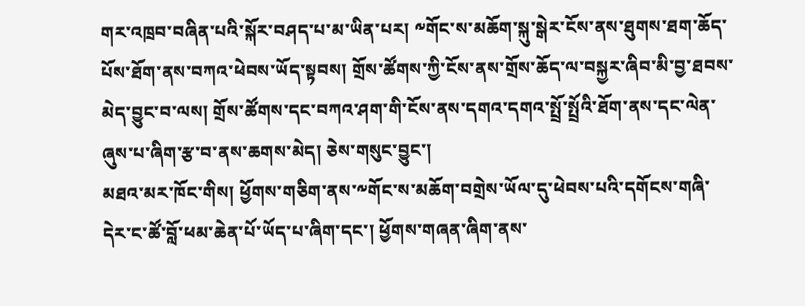གར་འཁྲབ་བཞིན་པའི་སྐོར་བཤད་པ་མ་ཡིན་པར། ༸གོང་ས་མཆོག་སྐུ་སྒེར་ངོས་ནས་ཐུགས་ཐག་ཆོད་པོས་ཐོག་ནས་བཀའ་ཕེབས་ཡོད་སྟབས། གྲོས་ཚོགས་ཀྱི་ངོས་ནས་གྲོས་ཆོད་ལ་བསྐྱར་ཞིབ་མི་བྱ་ཐབས་མེད་བྱུང་བ་ལས། གྲོས་ཚོགས་དང་བཀའ་ཤག་གི་ངོས་ནས་དགའ་དགའ་སྤྲོ་སྤྲོའི་ཐོག་ནས་དང་ལེན་ཞུས་པ་ཞིག་རྩ་བ་ནས་ཆགས་མེད། ཅེས་གསུང་བྱུང་།
མཐའ་མར་ཁོང་གིས། ཕྱོགས་གཅིག་ནས་༸གོང་ས་མཆོག་བགྲེས་ཡོལ་དུ་ཕེབས་པའི་དགོངས་གཞི་དེར་ང་ཚོ་བློ་ཕམ་ཆེན་པོ་ཡོད་པ་ཞིག་དང་། ཕྱོགས་གཞན་ཞིག་ནས་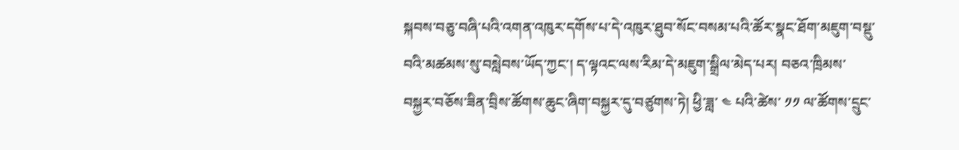སྐབས་བཅུ་བཞི་པའི་འགན་འཁུར་དགོས་པ་དེ་འཁུར་ཐུབ་སོང་བསམ་པའི་ཚོར་སྣང་ཐོག་མཇུག་བསྡུ་བའི་མཚམས་སུ་བསླེབས་ཡོད་ཀྱང་། ད་ལྟའང་ལས་རིམ་དེ་མཇུག་སྒྲིལ་མེད་པར། བཅའ་ཁྲིམས་བསྐྱར་བཅོས་ཟིན་བྲིས་ཚོགས་ཆུང་ཞིག་བསྐྱར་དུ་བཙུགས་ཏེ། ཕྱི་ཟླ་ ༤ པའི་ཚེས་ ༡༡ ལ་ཚོགས་དྲུང་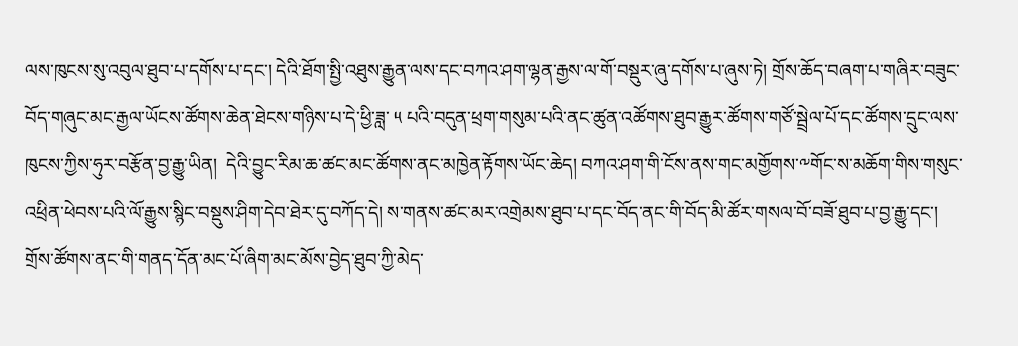ལས་ཁུངས་སུ་འབུལ་ཐུབ་པ་དགོས་པ་དང་། དེའི་ཐོག་སྤྱི་འཐུས་རྒྱུན་ལས་དང་བཀའ་ཤག་ལྷན་རྒྱས་ལ་གོ་བསྡུར་ཞུ་དགོས་པ་ཞུས་ཏེ། གྲོས་ཆོད་བཞག་པ་གཞིར་བཟུང་བོད་གཞུང་མང་རྒྱལ་ཡོངས་ཚོགས་ཆེན་ཐེངས་གཉིས་པ་དེ་ཕྱི་ཟླ་ ༥ པའི་བདུན་ཕྲག་གསུམ་པའི་ནང་ཚུན་འཚོགས་ཐུབ་རྒྱུར་ཚོགས་གཙོ་སྦྲེལ་པོ་དང་ཚོགས་དྲུང་ལས་ཁུངས་ཀྱིས་ཧུར་བརྩོན་བྱ་རྒྱུ་ཡིན།  དེའི་བྱུང་རིམ་ཆ་ཚང་མང་ཚོགས་ནང་མཁྱེན་རྟོགས་ཡོང་ཆེད། བཀའ་ཤག་གི་ངོས་ནས་གང་མགྱོགས་༸གོང་ས་མཆོག་གིས་གསུང་འཕྲིན་ཕེབས་པའི་ལོ་རྒྱུས་སྙིང་བསྡུས་ཤིག་དེབ་ཐེར་དུ་བཀོད་དེ། ས་གནས་ཚང་མར་འགྲེམས་ཐུབ་པ་དང་བོད་ནང་གི་བོད་མི་ཚོར་གསལ་བོ་བཟོ་ཐུབ་པ་བྱ་རྒྱུ་དང་། གྲོས་ཚོགས་ནང་གི་གནད་དོན་མང་པོ་ཞིག་མང་མོས་བྱེད་ཐུབ་ཀྱི་མེད་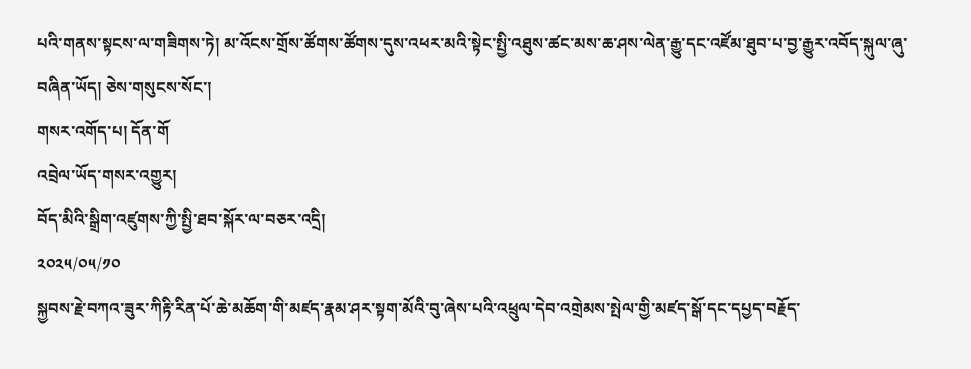པའི་གནས་སྟངས་ལ་གཟིགས་ཏེ། མ་འོངས་གྲོས་ཚོགས་ཚོགས་དུས་འཕར་མའི་སྟེང་སྤྱི་འཐུས་ཚང་མས་ཆ་ཤས་ལེན་རྒྱུ་དང་འཛོམ་ཐུབ་པ་བྱ་རྒྱུར་འབོད་སྐུལ་ཞུ་བཞིན་ཡོད། ཅེས་གསུངས་སོང་།
གསར་འགོད་པ། དོན་གོ
འབྲེལ་ཡོད་གསར་འགྱུར།
བོད་མིའི་སྒྲིག་འཛུགས་ཀྱི་སྤྱི་ཐབ་སྐོར་ལ་བཅར་འདྲི།
༢༠༢༥/༠༥/༡༠
སྐྱབས་རྗེ་བཀའ་ཟུར་ཀིརྟི་རིན་པོ་ཆེ་མཆོག་གི་མཛད་རྣམ་ཤར་སྟག་མོའི་བུ་ཞེས་པའི་འཕྲུལ་དེབ་འགྲེམས་སྤེལ་གྱི་མཛད་སྒོ་དང་དཔྱད་བརྗོད་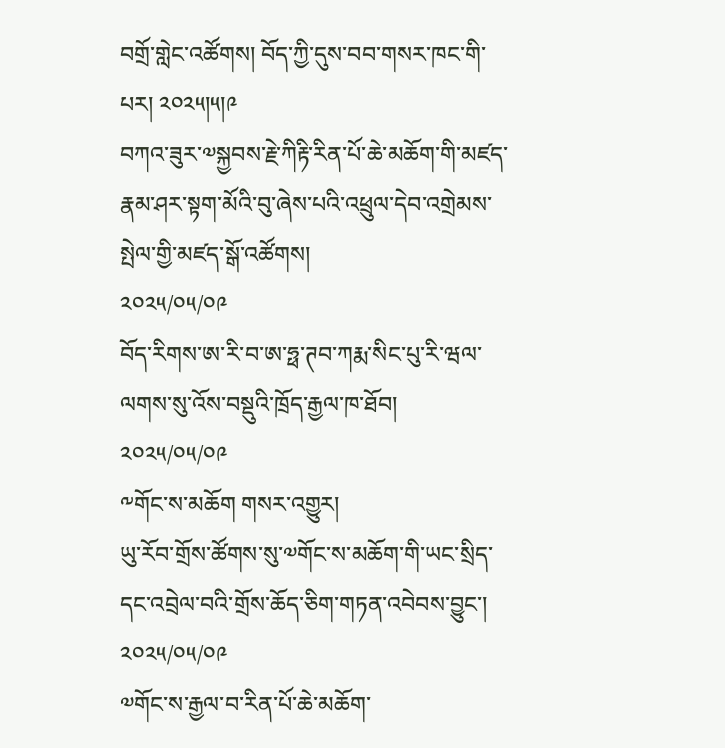བགྲོ་གླེང་འཚོགས། བོད་ཀྱི་དུས་བབ་གསར་ཁང་གི་པར། ༢༠༢༥།༥།༩
བཀའ་ཟུར་༧སྐྱབས་རྗེ་ཀིརྟི་རིན་པོ་ཆེ་མཆོག་གི་མཛད་རྣམ་ཤར་སྟག་མོའི་བུ་ཞེས་པའི་འཕྲུལ་དེབ་འགྲེམས་སྤེལ་གྱི་མཛད་སྒོ་འཚོགས།
༢༠༢༥/༠༥/༠༩
བོད་རིགས་ཨ་རི་བ་ཨ་ཧྥ་ཊབ་ཀརྨ་སིང་པུ་རི་ཝལ་ལགས་སུ་འོས་བསྡུའི་ཁྲོད་རྒྱལ་ཁ་ཐོབ།
༢༠༢༥/༠༥/༠༩
༸གོང་ས་མཆོག གསར་འགྱུར།
ཡུ་རོབ་གྲོས་ཚོགས་སུ་༧གོང་ས་མཆོག་གི་ཡང་སྲིད་དང་འབྲེལ་བའི་གྲོས་ཆོད་ཅིག་གཏན་འབེབས་བྱུང་།
༢༠༢༥/༠༥/༠༩
༧གོང་ས་རྒྱལ་བ་རིན་པོ་ཆེ་མཆོག་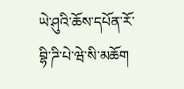ཡེ་ཤུའི་ཆོས་དཔོན་རོ་བྷི་ཌི་པེ་ཝེ་སི་མཆོག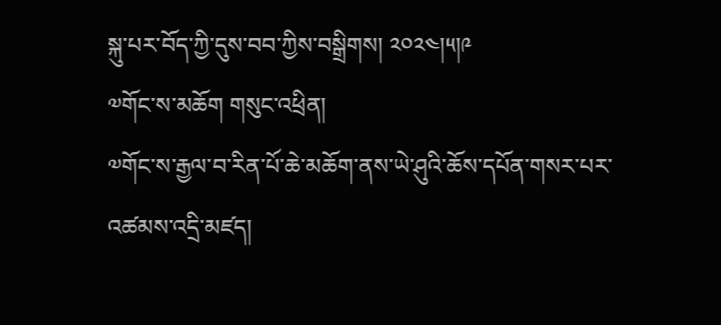སྐུ་པར་བོད་ཀྱི་དུས་བབ་ཀྱིས་བསྒྲིགས། ༢༠༢༤།༥།༩
༧གོང་ས་མཆོག གསུང་འཕྲིན།
༧གོང་ས་རྒྱལ་བ་རིན་པོ་ཆེ་མཆོག་ནས་ཡེ་ཤུའི་ཆོས་དཔོན་གསར་པར་འཚམས་འདྲི་མཛད།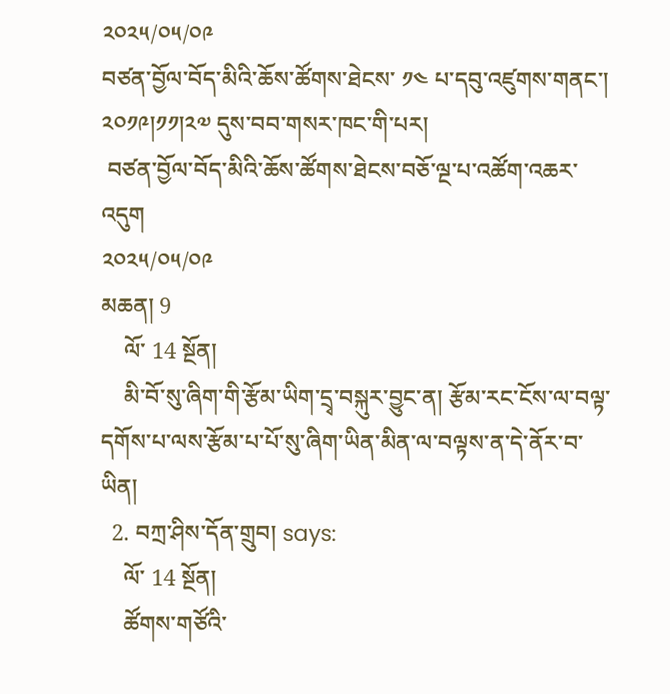༢༠༢༥/༠༥/༠༩
བཙན་བྱོལ་བོད་མིའི་ཆོས་ཚོགས་ཐེངས་ ༡༤ པ་དབུ་འཛུགས་གནང་། ༢༠༡༩།༡༡།༢༧ དུས་བབ་གསར་ཁང་གི་པར།
 བཙན་བྱོལ་བོད་མིའི་ཆོས་ཚོགས་ཐེངས་བཅོ་ལྔ་པ་འཚོག་འཆར་འདུག
༢༠༢༥/༠༥/༠༩
མཆན། 9
    ལོ་ 14 སྔོན།
    མི་བོ་སུ་ཞིག་གི་རྩོམ་ཡིག་དྲྭ་བསྐུར་བྱུང་ན། རྩོམ་རང་ངོས་ལ་བལྟ་དགོས་པ་ལས་རྩོམ་པ་པོ་སུ་ཞིག་ཡིན་མིན་ལ་བལྟས་ན་དེ་ནོར་བ་ཡིན།
  2. བཀྲ་ཤིས་དོན་གྲུབ། says:
    ལོ་ 14 སྔོན།
    ཚོགས་གཙོའི་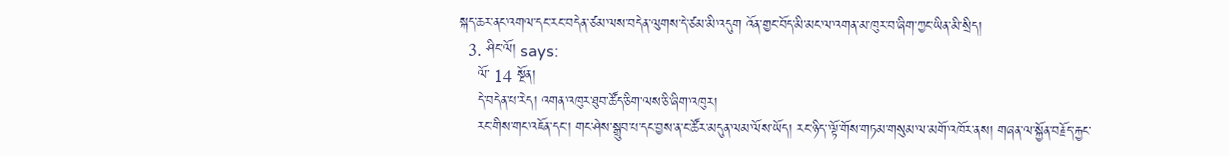སྐད་ཆར་ནང་འགལ་དང་རང་བདེན་ཙམ་ལས་བདེན་ལུགས་དེ་ཙམ་མི་འདུག འོན་གྱང་བོད་མི་མང་ལ་འགན་མ་ཁུར་བ་ཞིག་ཀྱང་ཡིན་མི་སྲིད།
  3. ཤིང་ལོ། says:
    ལོ་ 14 སྔོན།
    དེ་བདེན་པ་རེད། འགན་འཁུར་ཐུབ་ཚོད་ཅིག་ལས་ཅི་ཞིག་འཁུར།
    རང་གིས་གང་འཇོན་དང་། གང་ཤེས་སྒྲུབ་པ་དང་བྱས་ན་ང་ཚོར་མདུན་ལམ་ལོས་ཡོད། རང་ཉིད་་ལྟོ་གོས་གཏམ་གསུམ་ལ་མགོ་འཁོར་ནས། གཞན་ལ་སྐྱོན་བརྗོད་རྐྱང་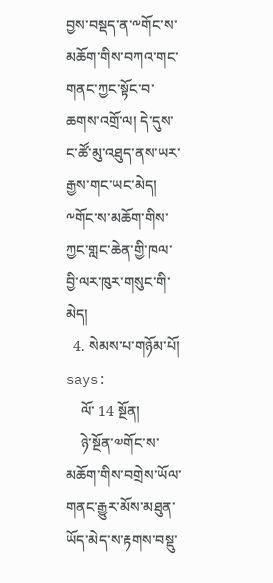བྱས་བསྡད་ན་༸གོང་ས་མཆོག་གིས་བཀའ་གང་གནང་ཀྱང་སྟོང་བ་ཆགས་འགྲོ་ལ། དེ་དུས་ང་ཚོ་མུ་འཐུད་ནས་ཡར་རྒྱས་གང་ཡང་མེད། ༸གོང་ས་མཆོག་གིས་ཀྱང་གླང་ཆེན་གྱི་ཁལ་བྱི་ལར་ཁུར་གསུང་གི་མེད།
  4. སེམས་པ་གཉོམ་པོ། says:
    ལོ་ 14 སྔོན།
    ཉེ་སྔོན་༧གོང་ས་མཆོག་གིས་བགྲེས་ཡོལ་གནང་རྒྱུར་མོས་མཐུན་ཡོད་མེད་ས་རྟགས་བསྡུ་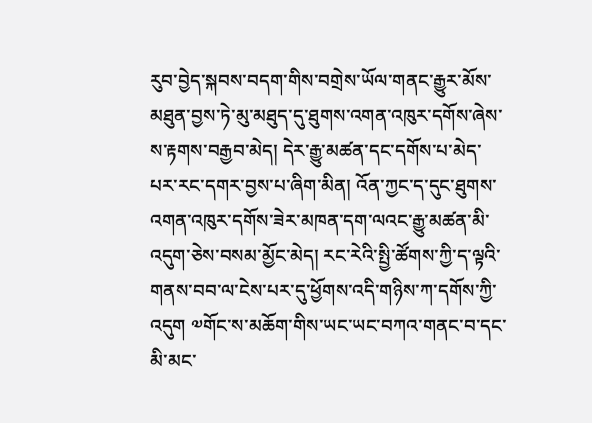རུབ་བྱེད་སྐབས་བདག་གིས་བགྲེས་ཡོལ་གནང་རྒྱུར་མོས་མཐུན་བྱས་ཏེ་མུ་མཐུད་དུ་ཐུགས་འགན་འཁུར་དགོས་ཞེས་ས་རྟགས་བརྒྱབ་མེད། དེར་རྒྱུ་མཚན་དང་དགོས་པ་མེད་པར་རང་དགར་བྱས་པ་ཞིག་མིན། འོན་ཀྱང་ད་དུང་ཐུགས་འགན་འཁུར་དགོས་ཟེར་མཁན་དག་ལའང་རྒྱུ་མཚན་མི་འདུག་ཅེས་བསམ་མྱོང་མེད། རང་རེའི་སྤྱི་ཚོགས་ཀྱི་ད་ལྟའི་གནས་བབ་ལ་ངེས་པར་དུ་ཕྱོགས་འདི་གཉིས་ཀ་དགོས་ཀྱི་འདུག ༧གོང་ས་མཆོག་གིས་ཡང་ཡང་བཀའ་གནང་བ་དང་མི་མང་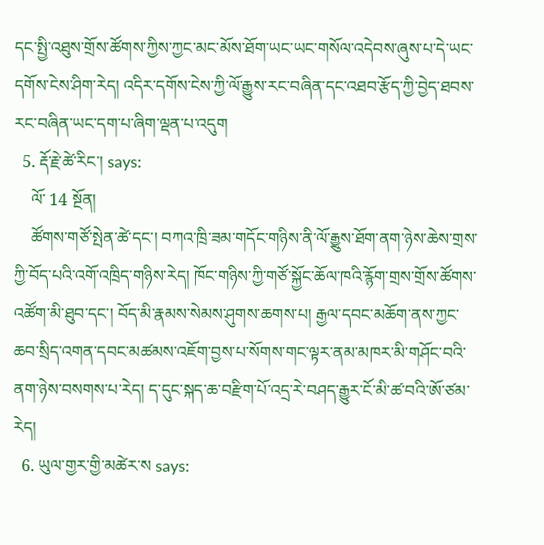དང་སྤྱི་འཐུས་གྲོས་ཚོགས་ཀྱིས་ཀྱང་མང་མོས་ཐོག་ཡང་ཡང་གསོལ་འདེབས་ཞུས་པ་དེ་ཡང་དགོས་ངེས་ཤིག་རེད། འདིར་དགོས་ངེས་ཀྱི་ལོ་རྒྱུས་རང་བཞིན་དང་འཐབ་རྩོད་ཀྱི་བྱེད་ཐབས་རང་བཞིན་ཡང་དག་པ་ཞིག་ལྡན་པ་འདུག
  5. རྡོ་རྗེ་ཚེ་རིང་། says:
    ལོ་ 14 སྔོན།
    ཚོགས་གཙོ་སྤེན་ཚེ་དང་། བཀའ་ཁྲི་ཟམ་གདོང་གཉིས་ནི་ལོ་རྒྱྲུས་ཐོག་ནག་ཉེས་ཆེས་གྲས་ཀྱི་བོད་པའི་འགོ་འཁྲིད་གཉིས་རེད། ཁོང་གཉིས་ཀྱི་གཙོ་སྐྱོང་ཆོལ་ཁའི་རྙོག་གྲས་གྲོས་ཚོགས་འཚོག་མི་ཐུབ་དང་། བོད་མི་རྣམས་སེམས་ཤུགས་ཆགས་པ། རྒྱལ་དབང་མཆོག་ནས་ཀྱང་ཆབ་སྲིད་འགན་དབང་མཚམས་འཇོག་བྱས་པ་སོགས་གང་ལྟར་ནམ་མཁར་མི་གཤོང་བའི་ནག་ཉེས་བསགས་པ་རེད། ད་དུང་སྐད་ཆ་བརྫིག་པོ་འདྲ་རེ་བཤད་རྒྱུར་ངོ་མི་ཚ་བའི་ཨོ་ཙམ་རེད།
  6. ཡུལ་གྱར་གྱི་མཚེར་ས says: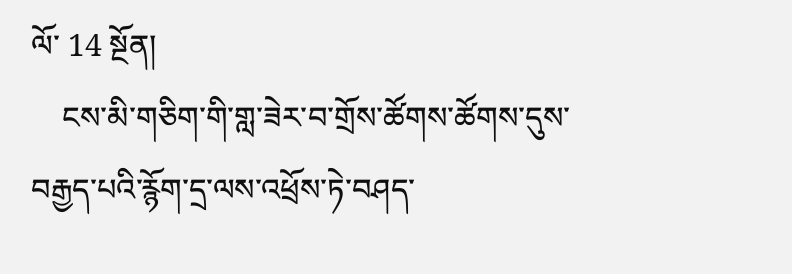ལོ་ 14 སྔོན།
    ངས་མི་གཅིག་གི་གླ་ཟེར་བ་གྲོས་ཚོགས་ཚོགས་དུས་བརྒྱད་པའི་རྙོག་དྲ་ལས་འཕྲོས་ཏེ་བཤད་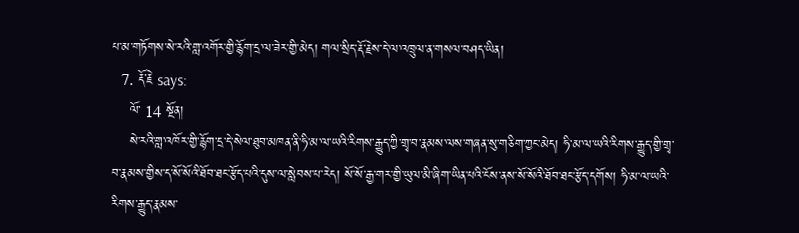པ་མ་གཏོགས་སེ་རའི་གླ་འགོར་གྱི་རྙོག་དྲ་ལ་ཟེར་གྱི་མེད། གལ་སྲིད་རྡོ་རྗེས་དེ་ལ་འཁྲུལ་ན་གསལ་བཤད་ཡིན།
  7. རྡོ་རྗེ says:
    ལོ་ 14 སྔོན།
    སེ་རའི་གླ་འཁོར་གྱི་རྙོག་དྲ་དེ་སེལ་ཐུབ་མཁན་ནི་ཧི་མ་ལ་ཡའི་རིགས་རྒྱུད་ཀྱི་གྲྭ་བ་རྣམས་ལས་གཞན་སུ་གཅིག་ཀྱང་མེད། ཧི་མ་ལ་ཡའི་རིགས་རྒྱུད་གྱི་གྲྭ་བ་རྣམས་གྱིས་ད་སོ་སོའི་ཐོབ་ཐང་རྩོད་པའི་དུས་ལ་སླེབས་པ་རེད། སོ་སོ་རྒྱ་གར་གྱི་ཡུལ་མི་ཞིག་ཡིན་པའི་ངོས་ནས་སོ་སོའི་ཐོབ་ཐང་རྩོད་དགོས། ཧི་མ་ལ་ཡའི་རིགས་རྒྱུད་རྣམས་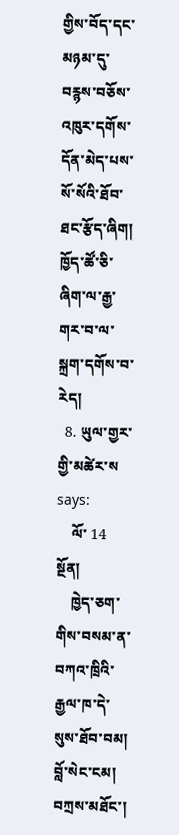གྱིས་བོད་དང་མཉམ་དུ་བརྙས་བཅོས་འཁུར་དགོས་དོན་མེད་པས་སོ་སོའི་ཐོབ་ཐང་རྩོད་ཞིག། ཁྱོད་ཚོ་ཅི་ཞིག་ལ་རྒྱ་གར་བ་ལ་སྐྲག་དགོས་བ་རེད།
  8. ཡུལ་གྱར་གྱི་མཚེར་ས says:
    ལོ་ 14 སྔོན།
    ཁྱེད་ཅག་གིས་བསམ་ན་བཀའ་ཁྲིའི་རྒྱལ་ཁ་དེ་སུས་ཐོབ་བམ། བློ་སེང་ངམ། བཀྲས་མཐོང་།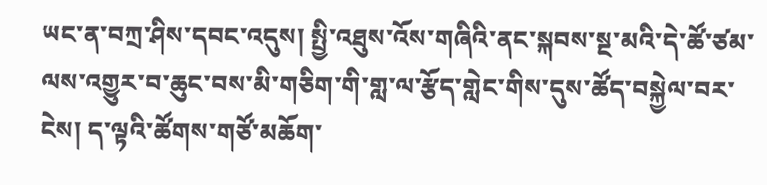ཡང་ན་བཀྲ་ཤིས་དབང་འདུས། སྤྱི་འཐུས་འོས་གཞིའི་ནང་སྐབས་སྔ་མའི་དེ་ཚོ་ཙམ་ལས་འགྱུར་བ་ཆུང་བས་མི་གཅིག་གི་གླ་ལ་རྩོད་གླེང་གིས་དུས་ཚོད་བསྐྱེལ་བར་ངེས། ད་ལྟའི་ཚོགས་གཙོ་མཆོག་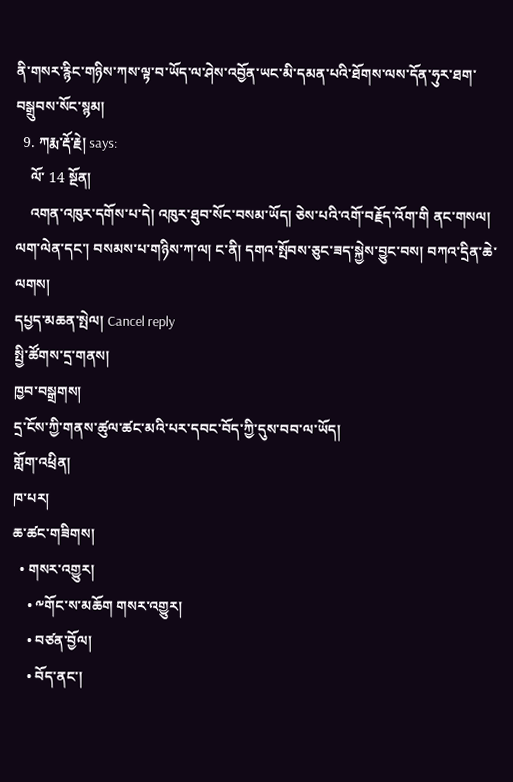ནི་གསར་རྙིང་གཉིས་ཀས་ལྟ་བ་ཡོད་ལ་ཤེས་འབྱོན་ཡང་མི་དམན་པའི་ཐོགས་ལས་དོན་ཧུར་ཐག་བསྒྲུབས་སོང་སྙམ།
  9. ཀརྨ་རྡོ་རྗེ། says:
    ལོ་ 14 སྔོན།
    འགན་འཁུར་དགོས་པ་དེ། འཁུར་ཐུབ་སོང་བསམ་ཡོད། ཅེས་པའི་འགོ་བརྗོད་འོག་གི ནང་གསལ། ལག་ལེན་དང་། བསམས་པ་གཉིས་ཀ་ལ། ང་ནི། དགའ་སྤོབས་ཅུང་ཟད་སྐྱེས་བྱུང་བས། བཀའ་དྲིན་ཆེ་ལགས།
དཔྱད་མཆན་སྤེལ། Cancel reply
སྤྱི་ཚོགས་དྲ་གནས།
ཁྱབ་བསྒྲགས།
དྲ་ངོས་ཀྱི་གནས་ཚུལ་ཚང་མའི་པར་དབང་བོད་ཀྱི་དུས་བབ་ལ་ཡོད།
གློག་འཕྲིན།
ཁ་པར།
ཆ་ཚང་གཟིགས།
  • གསར་འགྱུར།
    • ༸གོང་ས་མཆོག གསར་འགྱུར།
    • བཙན་བྱོལ།
    • བོད་ནང་།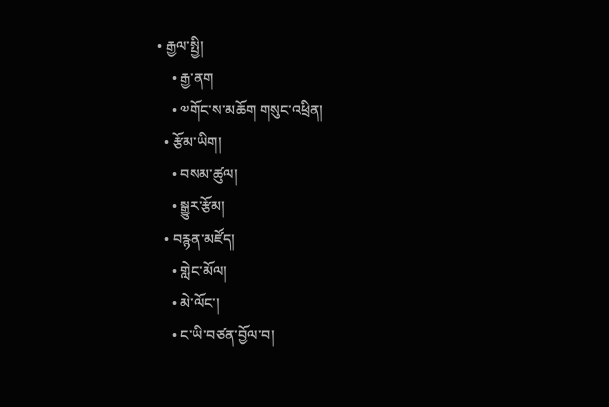• རྒྱལ་སྤྱི།
    • རྒྱ་ནག
    • ༧གོང་ས་མཆོག གསུང་འཕྲིན།
  • རྩོམ་ཡིག།
    • བསམ་ཚུལ།
    • སྒྱུར་རྩོམ།
  • བརྙན་མཛོད།
    • གླེང་མོལ།
    • མེ་ལོང་།
    • ང་ཡི་བཙན་བྱོལ་བ།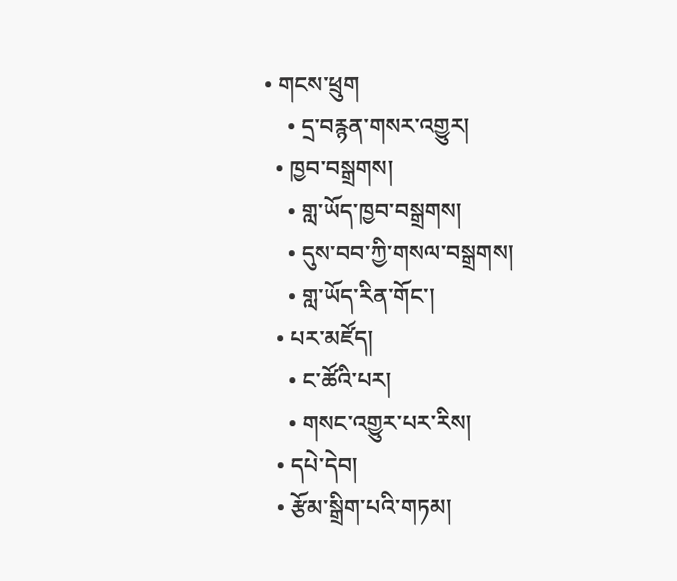• གངས་ཕྲུག
    • དྲ་བརྙན་གསར་འགྱུར།
  • ཁྱབ་བསྒྲགས།
    • གླ་ཡོད་ཁྱབ་བསྒྲགས།
    • དུས་བབ་ཀྱི་གསལ་བསྒྲགས།
    • གླ་ཡོད་རིན་གོང་།
  • པར་མཛོད།
    • ང་ཚོའི་པར།
    • གསང་འགྱུར་པར་རིས།
  • དཔེ་དེབ།
  • རྩོམ་སྒྲིག་པའི་གཏམ།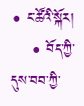• ང་ཚོའི་སྐོར།
    • བོད་ཀྱི་དུས་བབ་ཀྱི་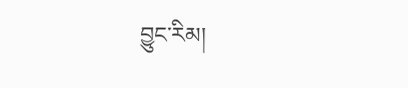བྱུང་རིམ།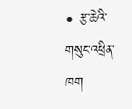• རྩ་ཆེའི་གསུང་འཕྲིན་ཁག